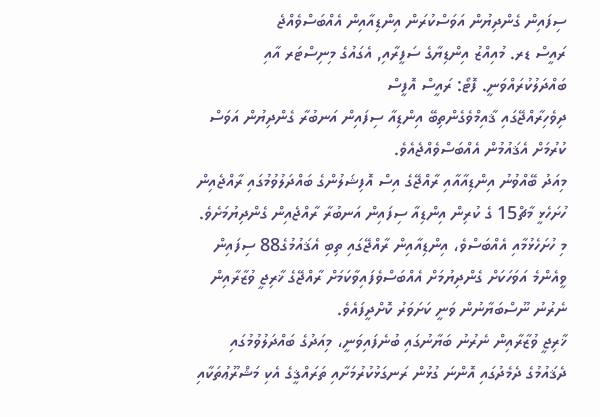ސިފައިން ގެންދިޔުން އަވަސްކުރަން އިންޑިއާއިން އެއްބަސްވެއްޖެ
ރައީސް ޑރ. މުއިއްޒު އިންޑިޔާގެ ސަފީރާއި, އެގައުގެ މިނިސްޓަރ އާއި ބައްދަލުކުރައްވަނީ. ފޮޓޯ: ރައީސް އޮފީސް
ދިވެހިރާއްޖޭގައި ޤާއިމްވެގެންތިބޭ އިންޑިއާ ސިފައިން އަނބުރާ ގެންދިޔުން އަވަސް ކުރުމަށް އެޤައުމުން އެއްބަސްވެއްޖެއެވެ.
މިއަދު ބޭއްވުނު އިންޑިއާއާއި ރާއްޖޭގެ އިސް އޮފިޝަލުންގެ ބައްދަލުވުމުގައި ރާއްޖެއިން ހުށަހެޅީ މާޗް15 ގެ ކުރިން އިންޑިއާ ސިފައިން އަނބުރާ ރާއްޖެއިން ގެންދިޔުމަށެވެ. މި ހުށަހެޅުމާއި އެއްބަސްވެ، އިންޑިއާއިން ރާއްޖޭގައި ތިބި އެޤައުމުގެ88 ސިފައިން ވީއެންމެ އަވަހަކަށް ގެންދިޔުމަށް އެއްބަސްވެފައިވާކަމަށް ރާއްޖޭގެ ޚާރިޖީ ވުޒާރާއިން ނެރުނު ނޫސްބަޔާނުން ވަނީ ކަށަވަރު ކޮށްދީފައެވެ.
ޚާރިޖީ ވުޒާރާއިން ނެރުނު ބަޔާނުގައި ބުނެފައިވަނީ، މިއަދުގެ ބައްދަލުވުމުގައި ދެޤައުމުގެ ދެމެދުގައި އޮންނަ ގުޅުން ރަނގަޅުކުރުމަށާއި ތަރައްޤީގެ އެކި މަޝްރޫޢުތަކާއި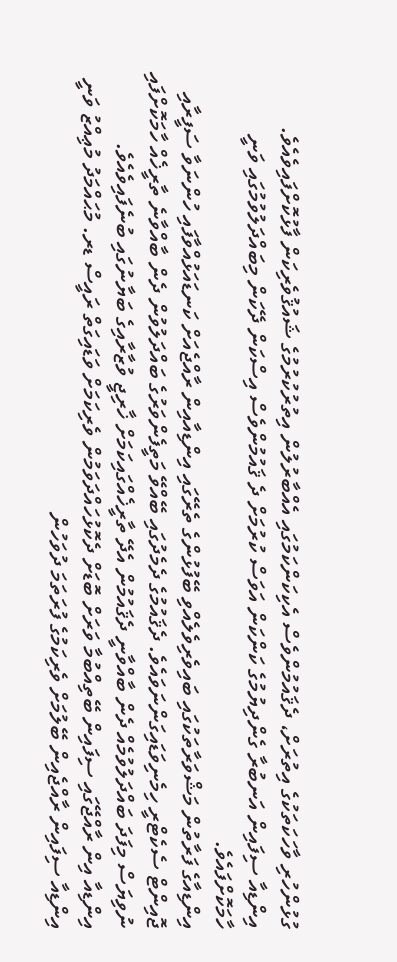ގުޅުންހުރި ވާހަކަތަކުގެ އިތުރަށް، ދެޤައުމުންވެސް އެކިކަންކަމުގައި އެއްބާރުލުން އިތުރުކުރުމުގެ ޝައުޤުވެރިކަން ފާޅުކޮށްފައިވެއެވެ.
އިންޑިއާ ސިފައިން އަނބުރާ ގެންދިޔުމުގެ ކަންކަން އަވަސް ކުރުމަށް ދެ ޤައުމުންވެސް އިސްކަން ދޭކަން މިބައްދަލުވުމުގައި ވަނީ ހާމަކޮށްފައެވެ.
އިންޑިއާގެ ފަރާތުން މަޝްވަރާތަކުގައި ބައިވެރިވެލެއްވި ބޭފުޅުންގެ ތެރޭގައި އިންޑިއާއިން ރާއްޖެއަށް ކަނޑައަޅުއްވާފައި ހުންނަވާ ސަފީރާއި ޖޮއިންޓް ސެކެޓްރީ ހިމެނިވަޑައިގަންނަވައެވެ. ދެޤައުމުގެ ދެމެދުގައި ބޭއްވޭ މަތީފެންވަރުގެ ބައްދަލުވުން ދެން ބާއްވާނެ ތާރީޚެއް ހާމަކޮށްފައި ނުވިޔަސް މިފަދަ ބައްދަލުވުމެއް ދެން ބާއްވާނީ ދެޤައުމުން އެދޭ ތާރީޚެއްގައިކަމަށް ޚާރިޖީ ވުޒާރާއިގެ ބަޔާނުގައި ބުނެފައިވެއެވެ.
އިންޑިއާ އިން ރާއްޖޭގައި ސިފައިން ބޭތިއްބުމާ ވަރަށް ބޮޑަށް ދެކޮޅުހައްދަވަމުން ވެރިކަމަށް ވަޑައިގަތް ރައީސް ޑރ. މުޙައްމަދު މުޢިއްޒު ވަނީ އިންޑިއާ ސިފައިން ރާއްޖެއިން ބޭލުމަށް ވެރިކަމުގެ ފުރަތަމަ ދުވަހުން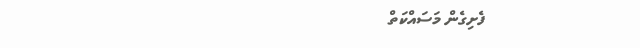ފެށިގެން މަސައްކަތް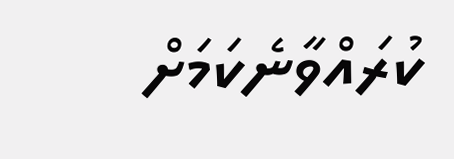ކުރައްވާނެކަމަށް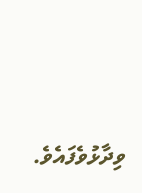ވިދާޅުވެފައެވެ.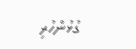ގުޅުންހުރި